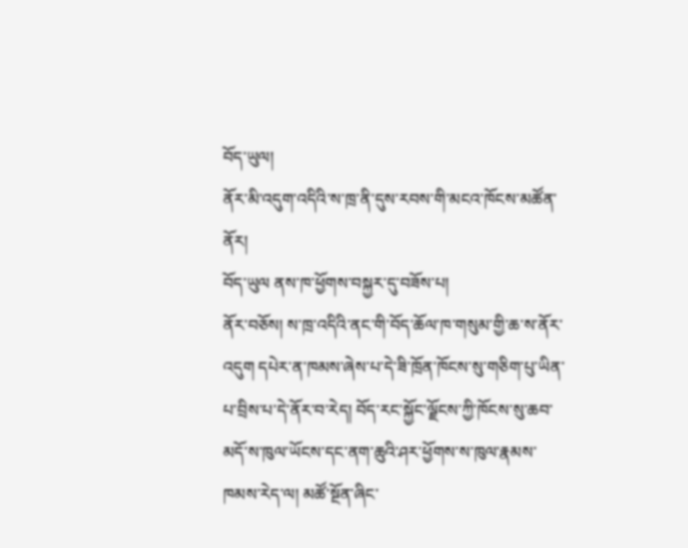བོད་ཡུལ།
ནོར་མི་འདུག་འདིའི་ས་ཁྲ་ནི་དུས་རབས་གི་མངའ་ཁོངས་མཚོན་ནོར།
བོད་ཡུལ ནས་ཁ་ཕྱོགས་བསྐྱར་དུ་བཟོས་པ།
ནོར་བཅོས། ས་ཁྲ་འདིའི་ནང་གི་བོད་ཆོལ་ཁ་གསུམ་གྱི་ཆ་ས་ནོར་འདུག དཔེར་ན་ཁམས་ཞེས་པ་དེ་ཟི་ཁྲོན་ཁོངས་སུ་གཅིག་པུ་ཡིན་པ་བྲིས་པ་དེ་ནོར་བ་རེད། བོད་རང་སྐྱོང་ལྗོངས་ཀྱི་ཁོངས་སུ་ཆབ་མདོ་ས་ཁུལ་ཡོངས་དང་ནག་ཆུའི་ཤར་ཕྱོགས་ས་ཁུལ་རྣམས་ཁམས་རེད་ལ། མཚོ་སྔོན་ཞིང་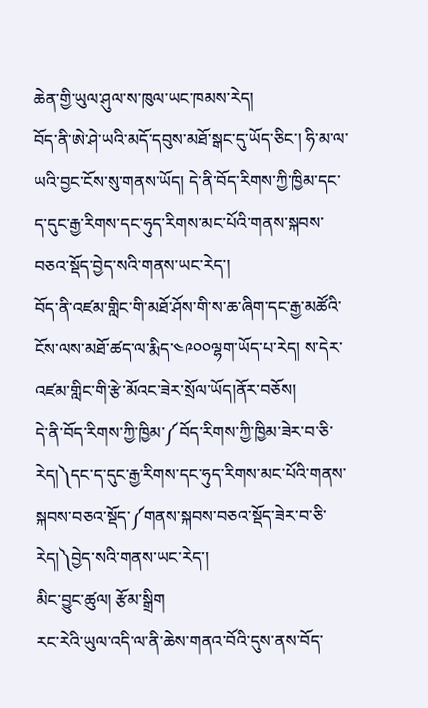ཆེན་གྱི་ཡུལ་ཤུལ་ས་ཁུལ་ཡང་ཁམས་རེད།
བོད་ནི་ཨེ་ཤེ་ཡའི་མདོ་དབུས་མཐོ་སྒང་དུ་ཡོད་ཅིང་། ཧི་མ་ལ་ཡའི་བྱང་ངོས་སུ་གནས་ཡོད། དེ་ནི་བོད་རིགས་ཀྱི་ཁྱིམ་དང་ད་དུང་རྒྱ་རིགས་དང་ཧུད་རིགས་མང་པོའི་གནས་སྐབས་བཅའ་སྡོད་བྱེད་སའི་གནས་ཡང་རེད་།
བོད་ནི་འཛམ་གླིང་གི་མཐོ་ཤོས་གི་ས་ཆ་ཞིག་དང་རྒྱ་མཚོའི་ངོས་ལས་མཐོ་ཚད་ལ་རྨིད་༤༩༠༠ལྷག་ཡོད་པ་རེད། ས་དེར་འཛམ་གླིང་གི་རྩེ་མོའང་ཟེར་སྲོལ་ཡོད།ནོར་བཅོས།
དེ་ནི་བོད་རིགས་ཀྱི་ཁྱིམ་༼བོད་རིགས་ཀྱི་ཁྱིམ་ཟེར་བ་ཅི་རེད།༽དང་ད་དུང་རྒྱ་རིགས་དང་ཧུད་རིགས་མང་པོའི་གནས་སྐབས་བཅའ་སྡོད་༼གནས་སྐབས་བཅའ་སྡོད་ཟེར་བ་ཅི་རེད།༽བྱེད་སའི་གནས་ཡང་རེད་།
མིང་བྱུང་ཚུལ། རྩོམ་སྒྲིག
རང་རེའི་ཡུལ་འདི་ལ་ནི་ཆེས་གནའ་བོའི་དུས་ནས་བོད་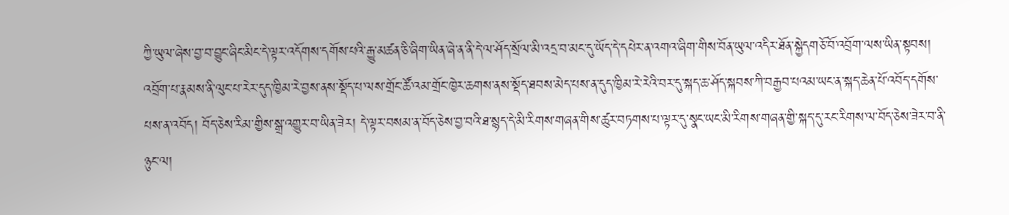ཀྱི་ཡུལ་ཞེས་བྱ་བ་བྱུང་ཞིང་མིང་དེ་ལྟར་འདོགས་དགོས་པའི་རྒྱུ་མཚན་ཅི་ཞིག་ཡིན་ཞེ་ན་ནི་དེ་ལ་ཤོད་སྲོལ་མི་འདྲ་བ་མང་དུ་ཡོད་དེ་དཔེར་ན་འགའ་ཞིག་གིས་བོན་ཡུལ་འདིར་ཐོན་སྐྱེདགཅོ་བོ་འབྲོག་ལས་ཡིན་སྟབས། འབྲོག་པ་རྣམས་ནི་ལུང་པ་རེར་དུད་ཁྱིམ་རེ་བྱས་ནས་སྡོད་པ་ལས་གྲོང་ཚོ་འམ་གྲོང་ཁྱེར་ཆགས་ནས་སྡོད་ཐབས་མེད་པས་ན་དུད་ཁྱིམ་རེ་རེའི་བར་དུ་སྐད་ཆ་ཤོད་སྐབས་ཀི་བརྒྱབ་པའམ་ཡང་ན་སྐད་ཆེན་པོ་འབོད་དགོས་པས་ན་འབོད། བོད་ཅེས་རིམ་གྱིས་སྒྲ་འགྱུར་བ་ཡིན་ཟེར། དེ་ལྟར་བསམ་ན་བོད་ཅེས་བྱ་བའི་ཐ་སྙད་དེ་མི་རིགས་གཞན་གིས་ཚུར་བཏགས་པ་ལྟར་དུ་སྣང་ཡང་མི་རིགས་གཞན་གྱི་སྐད་དུ་རང་རིགས་ལ་བོད་ཅེས་ཟེར་བ་ནི་ཉུང་ལ།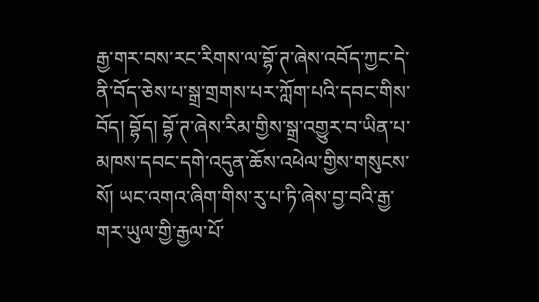རྒྱ་གར་བས་རང་རིགས་ལ་བྷོ་ཊ་ཞེས་འབོད་ཀྱང་དེ་ནི་བོད་ཅེས་པ་སྒྲ་གྲགས་པར་ཀློག་པའི་དབང་གིས་བོད། བྷོད། བྷོ་ཊ་ཞེས་རིམ་གྱིས་སྒྲ་འགྱུར་བ་ཡིན་པ་མཁས་དབང་དགེ་འདུན་ཆོས་འཕེལ་གྱིས་གསུངས་སོ། ཡང་འགའ་ཞིག་གིས་རུ་པ་ཏི་ཞེས་བྱ་བའི་རྒྱ་གར་ཡུལ་གྱི་རྒྱལ་པོ་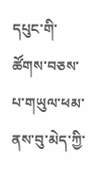དཔུང་གི་ཚོགས་བཅས་པ་གཡུལ་ཕམ་ནས་བུ་མེད་ཀྱི་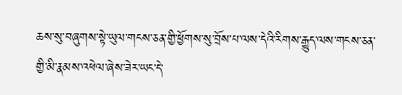ཆས་སུ་བཞུགས་སྟེ་ཡུལ་གངས་ཅན་གྱི་ཕྱོགས་སུ་བྲོས་པ་ལས་དེའི་རིགས་རྒྱུད་ལས་གངས་ཅན་གྱི་མི་རྣམས་འཕེལ་ཞེས་ཟེར་ཡང་དེ་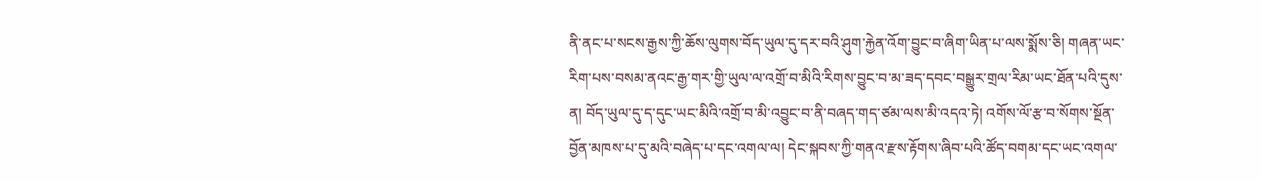ནི་ནང་པ་སངས་རྒྱས་ཀྱི་ཆོས་ལུགས་བོད་ཡུལ་དུ་དར་བའི་ཤུག་རྐྱེན་འོག་བྱུང་བ་ཞིག་ཡིན་པ་ལས་སྨོས་ཅི། གཞན་ཡང་རིག་པས་བསམ་ནའང་རྒྱ་གར་གྱི་ཡུལ་ལ་འགྲོ་བ་མིའི་རིགས་བྱུང་བ་མ་ཟད་དབང་བསྒྱུར་གྲལ་རིམ་ཡང་ཐོན་པའི་དུས་ན། བོད་ཡུལ་དུ་ད་དུང་ཡང་མིའི་འགྲོ་བ་མི་འབྱུང་བ་ནི་བཞད་གད་ཙམ་ལས་མི་འདའ་ཏེ། འགོས་ལོ་རྩ་བ་སོགས་སྔོན་བྱོན་མཁས་པ་དུ་མའི་བཞེད་པ་དང་འགལ་ལ། དེང་སྐབས་ཀྱི་གནའ་རྫས་རྟོགས་ཞིབ་པའི་ཚོད་བགམ་དང་ཡང་འགལ་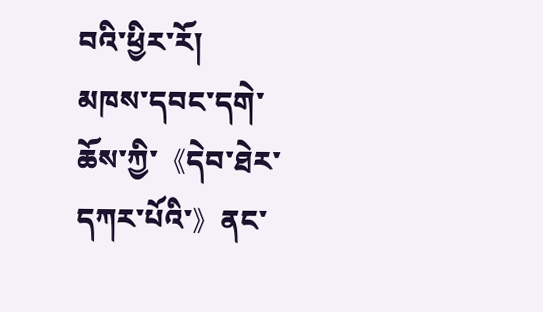བའི་ཕྱིར་རོ།
མཁས་དབང་དགེ་ཆོས་ཀྱི་《དེབ་ཐེར་དཀར་པོའི་》ནང་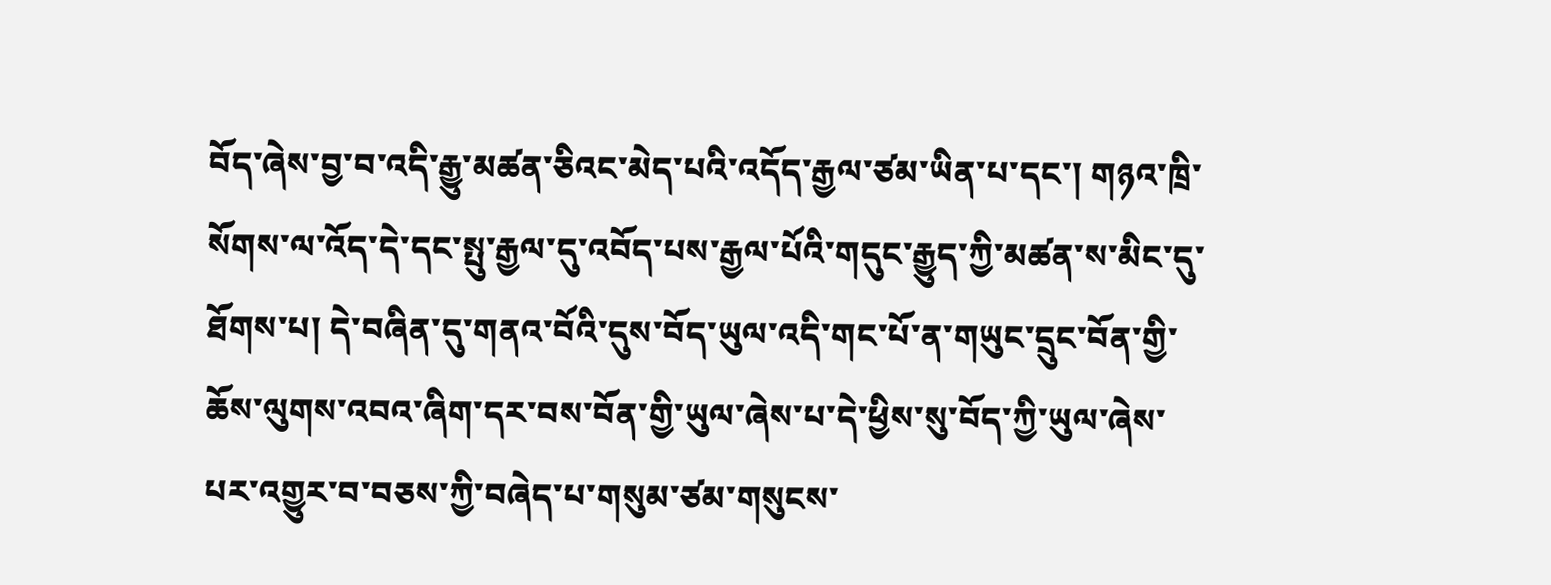བོད་ཞེས་བྱ་བ་འདི་རྒྱུ་མཚན་ཅིའང་མེད་པའི་འདོད་རྒྱལ་ཙམ་ཡིན་པ་དང་། གཉའ་ཁྲི་སོགས་ལ་འོད་དེ་དང་སྤུ་རྒྱལ་དུ་འབོད་པས་རྒྱལ་པོའི་གདུང་རྒྱུད་ཀྱི་མཚན་ས་མིང་དུ་ཐོགས་པ། དེ་བཞིན་དུ་གནའ་བོའི་དུས་བོད་ཡུལ་འདི་གང་པོ་ན་གཡུང་དྲུང་བོན་གྱི་ཆོས་ལུགས་འབའ་ཞིག་དར་བས་བོན་གྱི་ཡུལ་ཞེས་པ་དེ་ཕྱིས་སུ་བོད་ཀྱི་ཡུལ་ཞེས་པར་འགྱུར་བ་བཅས་ཀྱི་བཞེད་པ་གསུམ་ཙམ་གསུངས་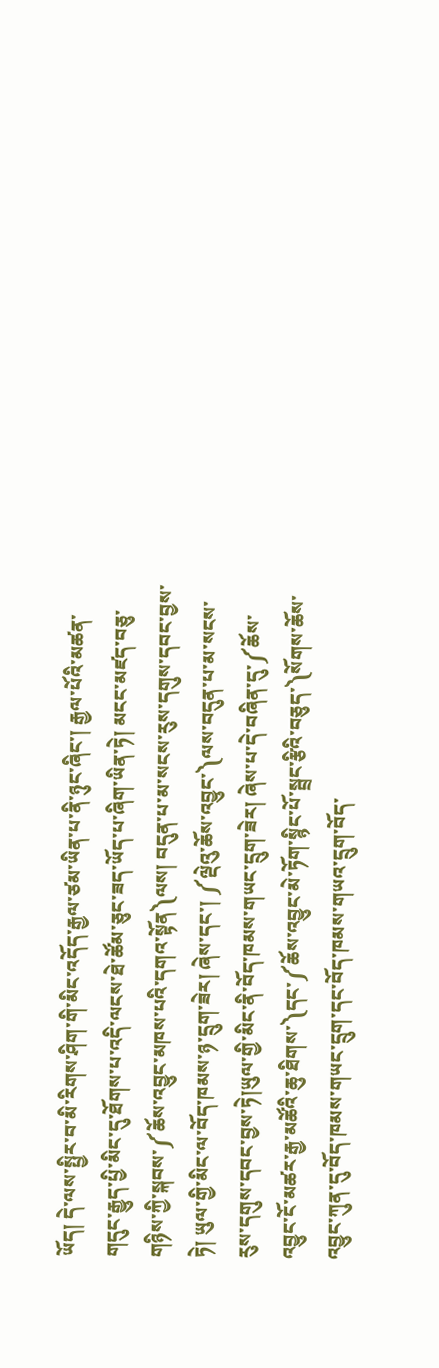ཡོད། དེ་ལས་སྤྱིར་བ་མི་རིགས་ཤིག་གི་མིང་འདོད་རྒྱལ་ཙམ་ཡིན་པ་ནི་ཉུང་ཞིང་། རྒྱལ་པོའི་མཚན་གདུང་རྒྱུད་པྱི་མིང་དུ་ཐོགས་པ་འདི་ལངས་ཐེ་ཚོམ་ཅུང་ཟད་ཡོད་པ་ཞིག་ཡིན་ཏེ། མངང་མཛད་བཅུ་གཉིས་ཀྱི་སྐབས་༼ཆོས་འབྱུང་མཁས་པའི་དགའ་སྟོན༽ལས། བདུན་པ་མ་སངས་རུས་དགུས་དབང་བྱས་ཏེ། ཡུལ་གྱི་མིང་ལ་བོད་ཁམས་ཉ་དྲུག་ཟེར། ཞེས་དང་། ༼ལྡེའུ་ཆོས་འབྱུང་༽ལས་བདུན་པ་མ་སངས་རུས་དགུས་དབང་བྱས་ཏེ།ཡུལ་གྱི་མིང་ནི་བོད་ཁམས་གཡང་དྲུག་ཟེར། ཞེས་པ་དེ་བཞིན་དུ་༼ཆོས་འབྱུང་ངོ་མཚར་རྒྱ་མཚོའི་ཆུ་ཐིགས་༽དང་༼ཆོས་འབྱུང་མེ་ཏོག་སྙིང་པོ་སྦྲང་རྩིའི་བཅུད་༽སོགས་ཆོས་འབྱུང་ཀུན་དུ་བོད་ཁམས་གཡང་དྲུག་དང་བོད་ཁམས་གཡའ་དྲུག་བོད་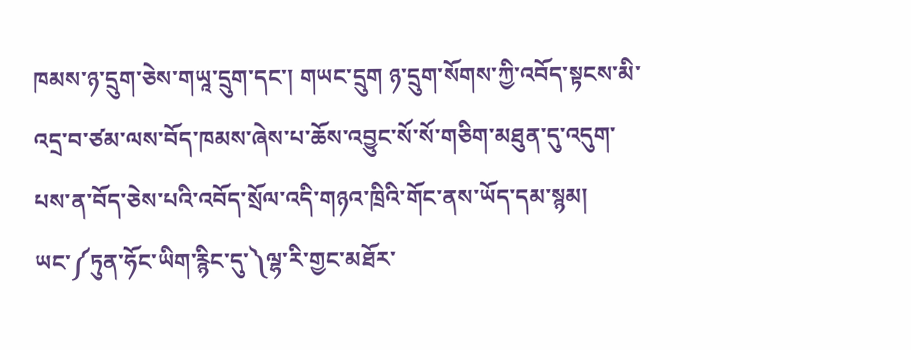ཁམས་ཉ་དྲུག་ཅེས་གཡཱ་དྲུག་དང་། གཡང་དྲུག ཉ་དྲུག་སོགས་ཀྱི་འབོད་སྟངས་མི་འདྲ་བ་ཙམ་ལས་བོད་ཁམས་ཞེས་པ་ཆོས་འབྱུང་སོ་སོ་གཅིག་མཐུན་དུ་འདུག་པས་ན་བོད་ཅེས་པའི་འབོད་སྲོལ་འདི་གཉའ་ཁྲིའི་གོང་ནས་ཡོད་དམ་སྙམ། ཡང་༼ཏུན་ཧོང་ཡིག་རྙིང་དུ་༽ལྷ་རི་གྱང་མཐོར་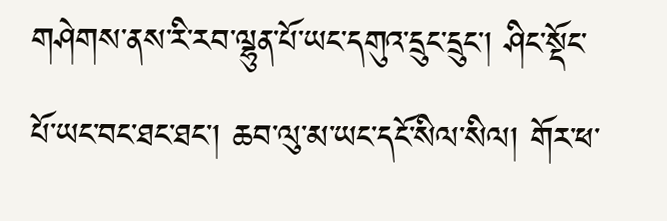གཤེགས་ནས་རི་རབ་ལྷུན་པོ་ཡང་དགུའ་དྲུང་དྲུང་། ཤིང་སྡོང་པོ་ཡང་བང་ཐང་ཐང་། ཆབ་ལུ་མ་ཡང་དངོ་སིལ་སིལ། གོར་ཕ་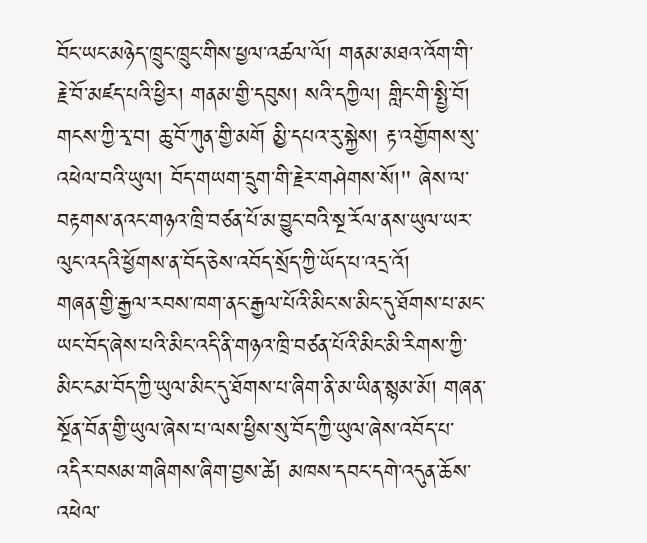བོང་ཡང་མཉེད་ཁྲུང་ཁྲུང་གིས་ཕྱལ་འཚལ་ལོ། གནམ་མཐའ་འོག་གི་རྗེ་བོ་མཛད་པའི་ཕྱིར། གནམ་གྱི་དབུས། སའི་དཀྱིལ། གླིང་གི་སྤྱི་བོ། གངས་ཀྱི་རྭ་བ། ཆུ་བོ་ཀུན་གྱི་མགོ མྱི་དཔའ་རུ་སྐྱེས། རྟ་འགྱོགས་སུ་འཕེལ་བའི་ཡུལ། བོད་གཡག་དྲུག་གི་རྗེར་གཤེགས་སོ།" ཞེས་ལ་བརྟགས་ནའང་གཉའ་ཁྲི་བཙན་པོ་མ་བྱུང་བའི་སྔ་རོལ་ནས་ཡུལ་ཡར་ལུང་འདའི་ཕྱོགས་ན་བོད་ཅེས་འབོད་སྲོད་ཀྱི་ཡོད་པ་འདྲ་འོ།
གཞན་གྱི་རྒྱལ་རབས་ཁག་ནང་རྒྱལ་པོའི་མིང་ས་མིང་དུ་ཐོགས་པ་མང་ཡང་བོད་ཞེས་པའི་མིང་འདི་ནི་གཉའ་ཁྲི་བཙན་པོའི་མིང་མི་རིགས་ཀྱི་མིང་ངམ་བོད་ཀྱི་ཡུལ་མིང་དུ་ཐོགས་པ་ཞིག་ནི་མ་ཡིན་སྙམ་མོ། གཞན་སྔོན་བོན་གྱི་ཡུལ་ཞེས་པ་ལས་ཕྱིས་སུ་བོད་ཀྱི་ཡུལ་ཞེས་འབོད་པ་འདིར་བསམ་གཞིགས་ཞིག་བྱས་ཚེ། མཁས་དབང་དགེ་འདུན་ཆོས་འཕེལ་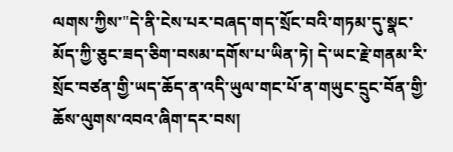ལགས་ཀྱིས་"དེ་ནི་ངེས་པར་བཞད་གད་སྲོང་བའི་གཏམ་དུ་སྣང་མོད་ཀྱི་ཅུང་ཟད་ཅིག་བསམ་དགོས་པ་ཡིན་ཏེ། དེ་ཡང་རྗེ་གནམ་རི་སྲོང་བཙན་གྱི་ཡད་ཆོད་ན་འདི་ཡུལ་གང་པོ་ན་གཡུང་དྲུང་བོན་གྱི་ཆོས་ལུགས་འབའ་ཞིག་དར་བས།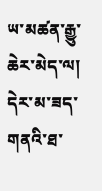ཡ་མཚན་རྒྱུ་ཆེར་མེད་ལ། དེར་མ་ཟད་གནའི་ཐ་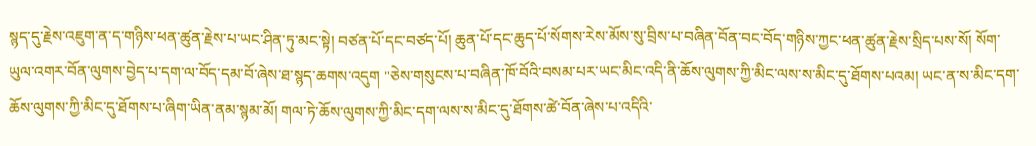སྙད་དུ་རྗེས་འཇུག་ན་ད་གཉིས་ཕན་ཚུན་རྗེས་པ་ཡང་ཤིན་ཏུ་མང་སྟེ། བཙན་པོ་དང་བཙད་པོ། ཆུན་པོ་དང་ཆུད་པོ་སོགས་རེས་མོས་སུ་བྲིས་པ་བཞིན་བོན་བང་བོད་གཉིས་ཀྱང་ཕན་ཚུན་རྗེས་སྲིད་པས་སོ། སོག་ཡུལ་འགར་བོན་ལུགས་བྱེད་པ་དག་ལ་བོད་དམ་བོ་ཞེས་ཐ་སྙད་ཆགས་འདུག "ཅེས་གསུངས་པ་བཞིན་ཁོ་བོའི་བསམ་པར་ཡང་མིང་འདི་ནི་ཆོས་ལུགས་ཀྱི་མིང་ལས་ས་མིང་དུ་ཐོགས་པའམ། ཡང་ན་ས་མིང་དག་ཆོས་ལུགས་ཀྱི་མིང་དུ་ཐོགས་པ་ཞིག་ཡིན་ནམ་སྙམ་མོ། གལ་ཏེ་ཆོས་ལུགས་ཀྱི་མིང་དག་ལས་ས་མིང་དུ་ཐོགས་ཚེ་བོན་ཞེས་པ་འདིའི་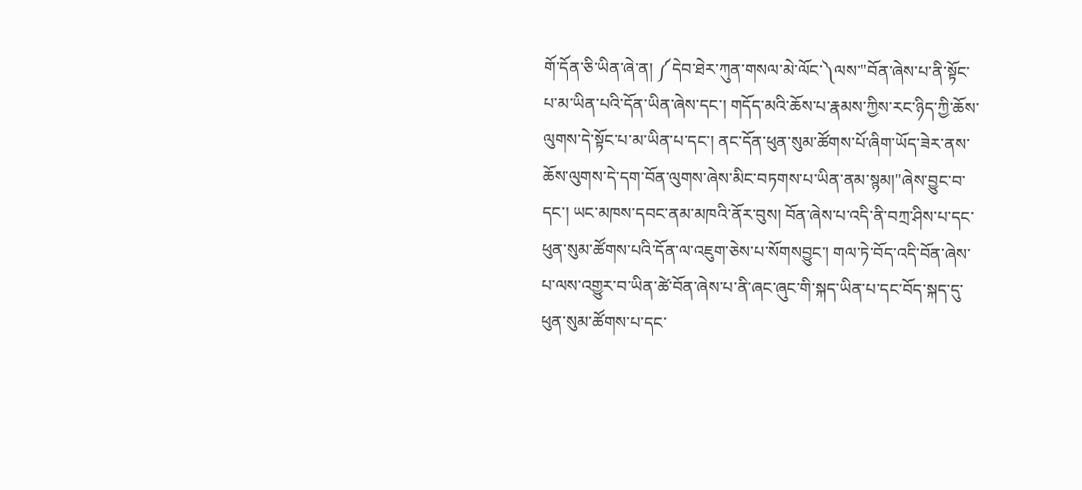གོ་དོན་ཅི་ཡིན་ཞེ་ན། ༼དེབ་ཐེར་ཀུན་གསལ་མེ་ལོང་༽ལས་"བོན་ཞེས་པ་ནི་སྟོང་པ་མ་ཡིན་པའི་དོན་ཡིན་ཞེས་དང་། གདོད་མའི་ཆོས་པ་རྣམས་ཀྱིས་རང་ཉིད་ཀྱི་ཆོས་ལུགས་དེ་སྟོང་པ་མ་ཡིན་པ་དང་། ནང་དོན་ཕུན་སུམ་ཚོགས་པོ་ཞིག་ཡོད་ཟེར་ནས་ཆོས་ལུགས་དེ་དག་བོན་ལུགས་ཞེས་མིང་བཏགས་པ་ཡིན་ནམ་སྙམ།"ཞེས་བྱུང་བ་དང་། ཡང་མཁས་དབང་ནམ་མཁའི་ནོར་བུས། བོན་ཞེས་པ་འདི་ནི་བཀྲ་ཤིས་པ་དང་ཕུན་སུམ་ཚོགས་པའི་དོན་ལ་འཇུག་ཅེས་པ་སོགསབྱུང་། གལ་ཏེ་བོད་འདི་བོན་ཞེས་པ་ལས་འགྱུར་བ་ཡིན་ཚེ་བོན་ཞེས་པ་ནི་ཞང་ཞུང་གི་སྐད་ཡིན་པ་དང་བོད་སྐད་དུ་ཕུན་སུམ་ཚོགས་པ་དང་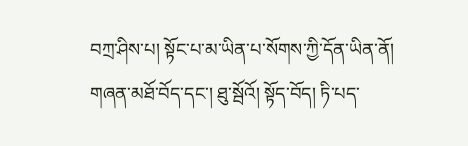བཀྲ་ཤིས་པ། སྟོང་པ་མ་ཡིན་པ་སོགས་ཀྱི་དོན་ཡིན་ནོ།
གཞན་མཐོ་བོད་དང་། ཐུ་སྦོའོ། སྟོད་བོད། ཏི་པད་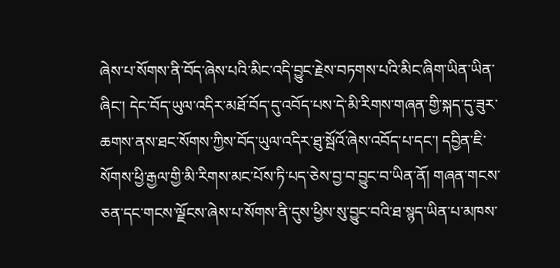ཞེས་པ་སོགས་ནི་བོད་ཞེས་པའི་མིང་འདི་བྱུང་རྗེས་བཏགས་པའི་མིང་ཞིག་ཡིན་ཡིན་ཞིང་། དེང་བོད་ཡུལ་འདིར་མཐོ་བོད་དུ་འབོད་པས་དེ་མི་རིགས་གཞན་གྱི་སྐད་དུ་ཟུར་ཆགས་ནས་ཐང་སོགས་ཀྱིས་བོད་ཡུལ་འདིར་ཐུ་སྦོའོ་ཞེས་འབོད་པ་དང་། དབྱིན་ཇི་སོགས་ཕྱི་རྒྱལ་གྱི་མི་རིགས་མང་པོས་ཏི་པད་ཅེས་བྱ་བ་བྱུང་བ་ཡིན་ནོ། གཞན་གངས་ཅན་དང་གངས་ལྗོངས་ཞེས་པ་སོགས་ནི་དུས་ཕྱིས་སུ་བྱུང་བའི་ཐ་སྙད་ཡིན་པ་མཁས་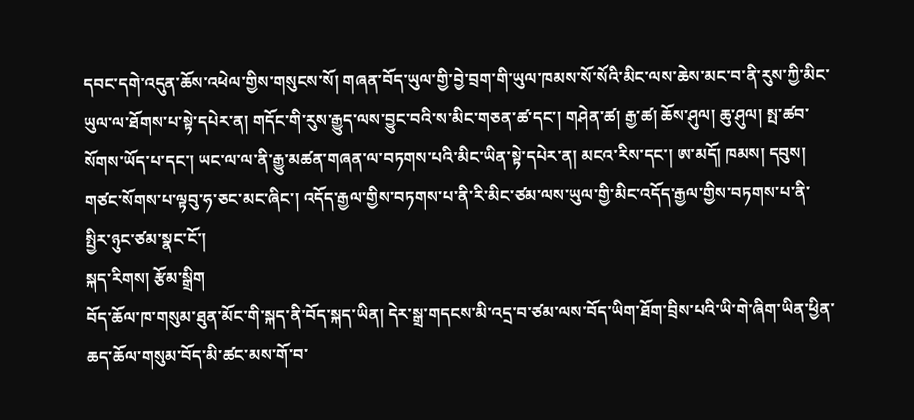དབང་དགེ་འདུན་ཆོས་འཕེལ་གྱིས་གསུངས་སོ། གཞན་བོད་ཡུལ་གྱི་བྱེ་བྲག་གི་ཡུལ་ཁམས་སོ་སོའི་མིང་ལས་ཆེས་མང་བ་ནི་རུས་ཀྱི་མིང་ཡུལ་ལ་ཐོགས་པ་སྟེ་དཔེར་ན། གདོང་གི་རུས་རྒྱུད་ལས་བྱུང་བའི་ས་མིང་གཅན་ཚ་དང་། གཤེན་ཚ། རྒྱ་ཚ། ཆོས་ཤུལ། ཆུ་ཤུལ། སྤ་ཚབ་སོགས་ཡོད་པ་དང་། ཡང་ལ་ལ་ནི་རྒྱུ་མཚན་གཞན་ལ་བཏགས་པའི་མིང་ཡིན་སྟེ་དཔེར་ན། མངའ་རིས་དང་། ཨ་མདོ། ཁམས། དབུས། གཙང་སོགས་པ་ལྟབུ་ཧ་ཅང་མང་ཞིང་། འདོད་རྒྱལ་གྱིས་བཏགས་པ་ནི་རི་མིང་ཙམ་ལས་ཡུལ་གྱི་མིང་འདོད་རྒྱལ་གྱིས་བཏགས་པ་ནི་སྤྱིར་ཉུང་ཙམ་སྣང་ངོ་།
སྐད་རིགས། རྩོམ་སྒྲིག
བོད་ཆོལ་ཁ་གསུམ་ཐུན་མོང་གི་སྐད་ནི་བོད་སྐད་ཡིན། དེར་སྒྲ་གདངས་མི་འདྲ་བ་ཙམ་ལས་བོད་ཡིག་ཐོག་བྲིས་པའི་ཡི་གེ་ཞིག་ཡིན་ཕྱིན་ཆད་ཆོལ་གསུམ་བོད་མི་ཚང་མས་གོ་བ་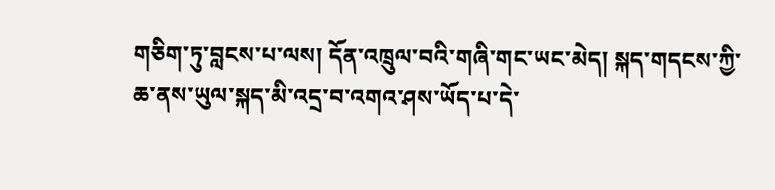གཅིག་ཏུ་བླངས་པ་ལས། དོན་འཁྲུལ་བའི་གཞི་གང་ཡང་མེད། སྐད་གདངས་ཀྱི་ཆ་ནས་ཡུལ་སྐད་མི་འདྲ་བ་འགའ་ཤས་ཡོད་པ་དེ་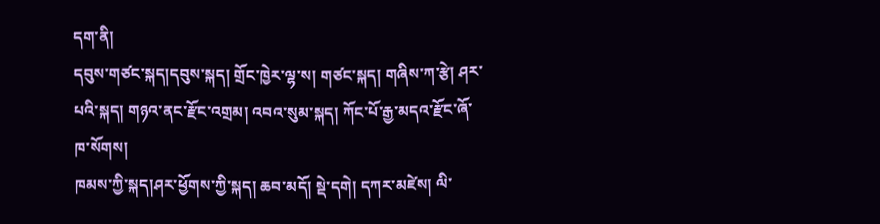དག་ནི།
དབུས་གཙང་སྐད།དབུས་སྐད། གྲོང་ཁྱེར་ལྷ་ས། གཙང་སྐད། གཞིས་ཀ་རྩེ། ཤར་པའི་སྐད། གཉའ་ནང་རྫོང་འགྲམ། འབའ་སུམ་སྐད། ཀོང་པོ་རྒྱ་མདའ་རྫོང་ཞོ་ཁ་སོགས།
ཁམས་ཀྱི་སྐད།ཤར་ཕྱོགས་ཀྱི་སྐད། ཆབ་མདོ། སྡེ་དགེ། དཀར་མཛེས། ལི་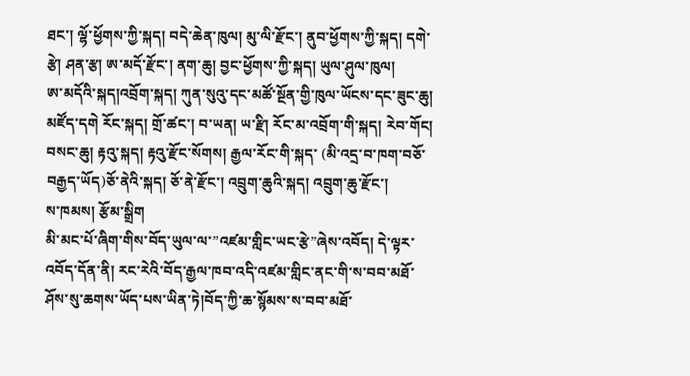ཐང་། ལྷོ་ཕྱོགས་ཀྱི་སྐད། བདེ་ཆེན་ཁུལ། མུ་ལི་རྫོང་། ནུབ་ཕྱོགས་ཀྱི་སྐད། དགེ་རྩེ། ཤན་རྩ། ཨ་མདོ་རྫོང་། ནག་ཆུ། བྱང་ཕྱོགས་ཀྱི་སྐད། ཡུལ་ཤུལ་ཁུལ།
ཨ་མདོའི་སྐད།འབྲོག་སྐད། ཀུན་སུའུ་དང་མཚོ་སྔོན་གྱི་ཁུལ་ཡོངས་དང་ཟུང་ཆུ། མཛོད་དགེ རོང་སྐད། གྲོ་ཚང་། བ་ཡན། ཡ་རྫི། རོང་མ་འབྲོག་གི་སྐད། རེབ་གོང། བསང་ཆུ། རྟའུ་སྐད། རྟའུ་རྫོང་སོགས། རྒྱལ་རོང་གི་སྐད་ (མི་འདྲ་བ་ཁག་བཅོ་བརྒྱད་ཡོད)ཅོ་ནེའི་སྐད། ཅོ་ནེ་རྫོང་། འབྲུག་ཆུའི་སྐད། འབྲུག་ཆུ་རྫོང་།
ས་ཁམས། རྩོམ་སྒྲིག
མི་མང་པོ་ཞིག་གིས་བོད་ཡུལ་ལ་”འཛམ་གླིང་ཡང་རྩེ”ཞེས་འབོད། དེ་ལྟར་འབོད་དོན་ནི། རང་རེའི་བོད་རྒྱལ་ཁབ་འདི་འཛམ་གླིང་ནང་གི་ས་བབ་མཐོ་ཤོས་སུ་ཆགས་ཡོད་པས་ཡིན་ཏེ།བོད་ཀྱི་ཆ་སྙོམས་ས་བབ་མཐོ་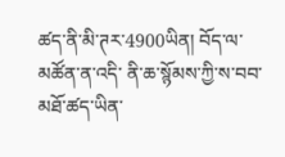ཚད་ནི་མི་ཊར་4900ཡིན། བོད་ལ་མཚོན་ན་འདི་ ནི་ཆ་སྙོམས་ཀྱི་ས་བབ་མཐོ་ཚད་ཡིན་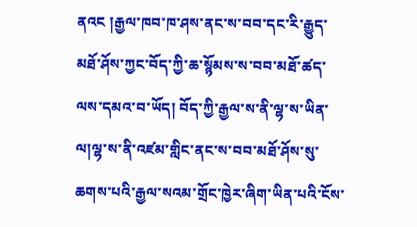ནའང །རྒྱལ་ཁབ་ཁ་ཤས་ནང་ས་བབ་དང་རི་རྒྱུད་མཐོ་ཤོས་ཀྱང་བོད་ཀྱི་ཆ་སྙོམས་ས་བབ་མཐོ་ཚད་ལས་དམའ་བ་ཡོད། བོད་ཀྱི་རྒྱལ་ས་ནི་ལྷ་ས་ཡིན་ལ།ལྷ་ས་ནི་འཛམ་གླིང་ནང་ས་བབ་མཐོ་ཤོས་སུ་ཆགས་པའི་རྒྱལ་སའམ་གྲོང་ཁྱེར་ཞིག་ཡིན་པའི་ངོས་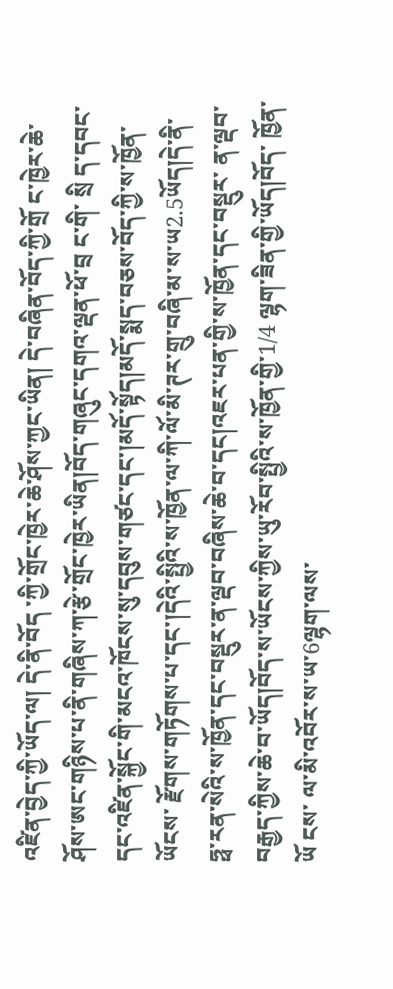འཛིན་བྱེད་ཀྱི་ཡོད་ལ། དེ་ནི་བོད ་ཀྱི་གྲོང་ཁྱེར་ཆེ་ཤོས་ཀྱང་ཡིན། དེ་བཞིན་བོད་ཀྱི་གྲོ ང་ཁྱེར་ཆེ་ཤོས་ཨང་གཉིས་པ་ནི་གཞིས་ཀ་རྩེ་གྲོང་ཁྱེར་ཡིན།བོད་གཞུང་དགའ་ལྡན་ཕོ་བྲ ང་གི་ སྲི ད་དབང་དང་འཛིན་སྐྱོང་གི་མངའ་ཁོངས་སུ་དབུས་གཙང་དང་།མདོ་སྟོད།མདོ་སྨད་བཅས་བོད་ཀྱི་ས་ཁྱོན་ཡོངས་ རྫོགས་གཏོགས་པ་དང་།དེའི་སྤྱིའི་ས་ཁྱོན་ལ་ཀི་ལོ་མི་ཊར་གྲུ་བཞི་མ་ས་ཡ2.5ཡོད།དེ་ནི་ཧྥ་རན་སེའི་ས་ཁྱོན་དང་བསྡུར་ན་ལྡབ་བཞིས་ཆེ་བ་དང།འཇར་པན་གྱི་ས་ཁྱོན་དང་བསྡུར་ ན་ལྡབ་བརྒྱད་ཀྱིས་ཆེ་བ་ཡོད།བོད་ས་ཡོངས་ཀྱིས་ཡུ་རོབ་སྤྱིའི་ས་ཁྱོན་གྱི་1/4 ལྷག་ཟིན་གྱི་ཡོད།བོད་ ཁྱོན་ཡོ ངས་ ལ་མི་འབོར་ས་ཡ་6ལྷག་ལས་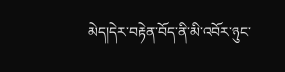མེད།དེར་བརྟེན་བོད་ནི་མི་འབོར་ཉུང་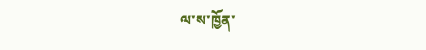ལ་ས་ཁྱོན་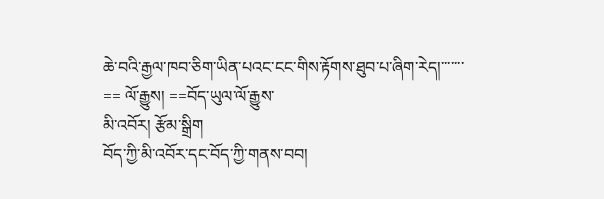ཆེ་བའི་རྒྱལ་ཁབ་ཅིག་ཡིན་པའང་ངང་གིས་རྟོགས་ཐུབ་པ་ཞིག་རེད།་་་་་་་
== ལོ་རྒྱུས། ==བོད་ཡུལ་ལོ་རྒྱུས་
མི་འབོར། རྩོམ་སྒྲིག
བོད་ཀྱི་མི་འབོར་དང་བོད་ཀྱི་གནས་བབ།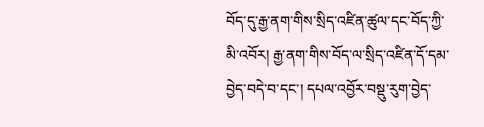བོད་དུ་རྒྱ་ནག་གིས་སྲིད་འཛིན་ཚུལ་དང་བོད་ཀྱི་མི་འབོར། རྒྱ་ནག་གིས་བོད་ལ་སྲིད་འཛིན་དོ་དམ་བྱེད་བདེ་བ་དང་། དཔལ་འབྱོར་བསྡུ་རུག་བྱེད་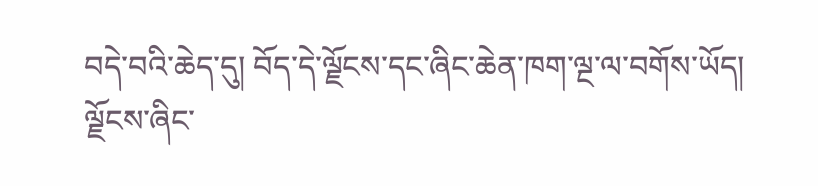བདེ་བའི་ཆེད་དུ། བོད་དེ་ལྗོངས་དང་ཞིང་ཆེན་ཁག་ལྔ་ལ་བགོས་ཡོད། ལྗོངས་ཞིང་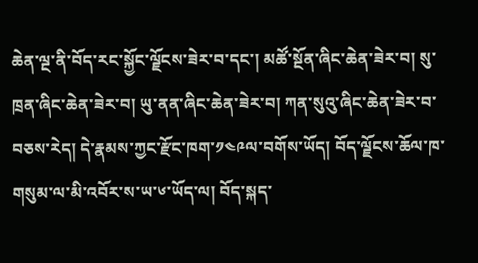ཆེན་ལྔ་ནི་བོད་རང་སྐྱོང་ལྗོངས་ཟེར་བ་དང་། མཚོ་སྔོན་ཞིང་ཆེན་ཟེར་བ། སུ་ཁྲན་ཞིང་ཆེན་ཟེར་བ། ཡུ་ནན་ཞིང་ཆེན་ཟེར་བ། ཀན་སུའུ་ཞིང་ཆེན་ཟེར་བ་བཅས་རེད། དེ་རྣམས་ཀྱང་རྫོང་ཁག་༡༤༩ལ་བགོས་ཡོད། བོད་ལྗོངས་ཆོལ་ཁ་གསུམ་ལ་མི་འབོར་ས་ཡ་༦་ཡོད་ལ། བོད་སྐད་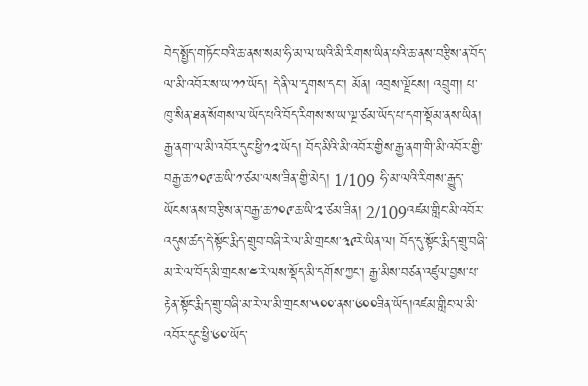བེད་སྤྱོད་གཏོང་བའི་ཆ་ནས་སམ་ཧི་མ་ལ་ཡའི་མི་རིགས་ཡིན་པའི་ཆ་ནས་བརྩིས་ན་བོད་ལ་མི་འབོར་ས་ཡ་༡༡་ཡོད། དེ་ནི་ལ་དྭགས་དང་། མོན། འབྲས་ལྗོངས། འབྲུག། པ་ཁུ་སིན་ཐན་སོགས་ལ་ཡོད་པའི་བོད་རིགས་ས་ཡ་ལྔ་ཙམ་ཡོད་པ་དག་སྡོམ་ནས་ཡིན། རྒྱ་ནག་ལ་མི་འབོར་དུང་ཕྱི་༡༢་ཡོད། བོད་མིའི་མི་འབོར་གྱིས་རྒྱ་ནག་གི་མི་འབོར་གྱི་བརྒྱ་ཆ་༡༠༩་ཆ་ཡི་༡་ཙམ་ལས་ཟིན་གྱི་མེད། 1/109 ཧི་མ་ལའི་རིགས་རྒྱུད་ཡོངས་ནས་བརྩིས་ན་བརྒྱ་ཆ་༡༠༩་ཆ་ཡི་༢་ཙམ་ཟིན། 2/109འཛམ་གླིང་མི་འབོར་འདུས་ཚད་དེ་སྟོང་རྨིད་གྲུབ་བཞི་རེ་ལ་མི་གྲངས་༣༩རེ་ཡིན་ལ། བོད་དུ་སྟོང་རྨིད་གྲུ་བཞི་མ་རེ་ལ་བོད་མི་གྲངས་༤་རེ་ལས་སྡོད་མི་དགོས་ཀྱང་། རྒྱ་མིས་བཙན་འཛུལ་བྱས་པ་རྟེན་སྟོང་རྨིད་གྲུ་བཞི་མ་རེ་ལ་མི་གྲངས་༥༠༠་ནས་༦༠༠ཟིན་ཡོད།འཛམ་གླིང་ལ་མི་འབོར་དུང་ཕྱི་༦༠་ཡོད་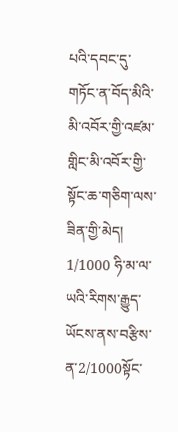པའི་དབང་དུ་གཏོང་ན་བོད་མིའི་མི་འབོར་གྱི་འཛམ་གླིང་མི་འབོར་གྱི་སྟོང་ཆ་གཅིག་ལས་ཟིན་གྱི་མེད། 1/1000 ཧི་མ་ལ་ཡའི་རིགས་རྒྱུད་ཡོངས་ནས་བརྩིས་ན་2/1000སྟོང་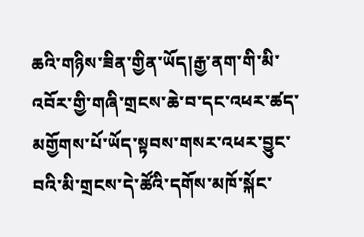ཆའི་གཉིས་ཟིན་གྱིན་ཡོད།རྒྱ་ནག་གི་མི་འབོར་གྱི་གཞི་གྲངས་ཆེ་བ་དང་འཕར་ཚད་མགྱོགས་པོ་ཡོད་སྟབས་གསར་འཕར་བྱུང་བའི་མི་གྲངས་དེ་ཚོའི་དགོས་མཁོ་སྐོང་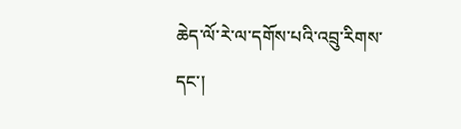ཆེད་ལོ་རེ་ལ་དགོས་པའི་འབྲུ་རིགས་དང་།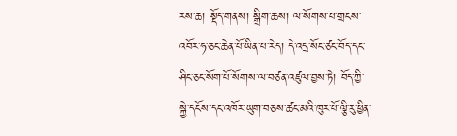རས་ཆ། སྡོད་གནས། སྒྲིག་ཆས། ལ་སོགས་པ་གྲངས་འབོར་ཧ་ཅང་ཆེན་པོ་ཡིན་པ་རེད། དེ་འདྲ་སོང་ཙང་བོད་དང་ཤིང་ཅང་སོག་པོ་སོགས་ལ་བཙན་འཛུལ་བྱས་ཏེ། བོད་ཀྱི་སྐྱེ་དངོས་དང་འཁོར་ཡུག་བཅས་ཚང་མའི་ཁུར་པོ་ལྕི་རུ་ཕྱིན་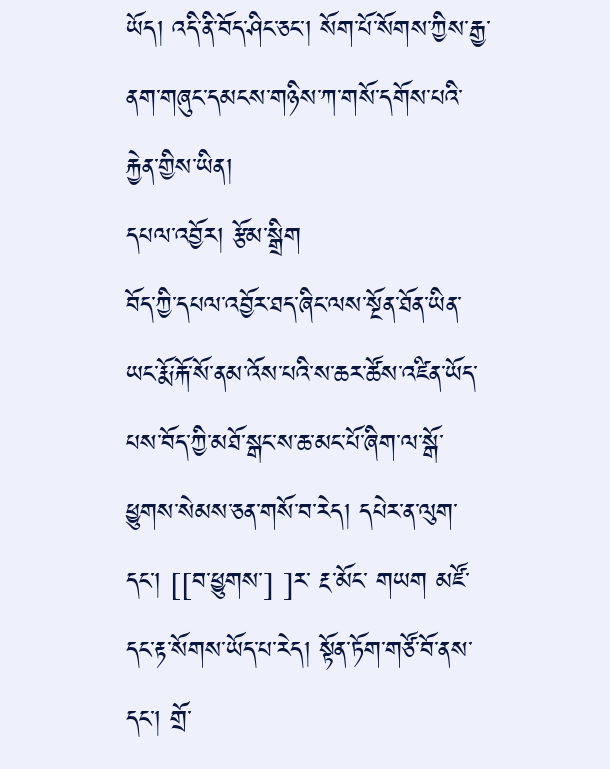ཡོད། འདི་ནི་བོད་ཤིང་ཅང་། སོག་པོ་སོགས་ཀྱིས་རྒྱ་ནག་གཞུང་དམངས་གཉིས་ཀ་གསོ་དགོས་པའི་རྐྱེན་གྱིས་ཡིན།
དཔལ་འབྱོར། རྩོམ་སྒྲིག
བོད་ཀྱི་དཔལ་འབྱོར་ཐད་ཞིང་ལས་སྔོན་ཐོན་ཡིན་ཡང་རྨོ་རྐོ་སོ་ནམ་འོས་པའི་ས་ཆར་ཚོས་འཛིན་ཡོད་པས་བོད་ཀྱི་མཐོ་སྒང་ས་ཆ་མང་པོ་ཞིག་ལ་སྒོ་ཕྱུགས་སེམས་ཅན་གསོ་བ་རེད། དཔེར་ན་ལུག་དང་། [[བ་ཕྱུགས་] ]ར་ རྔ་མོང་ གཡག མཛོ་དང་རྟ་སོགས་ཡོད་པ་རེད། སྟོན་ཏོག་གཙོ་བོ་ནས་དང་། གྲོ་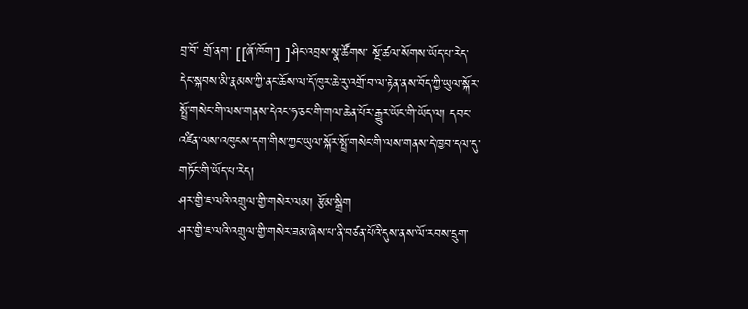བྲ་བོ་ གྲོ་ནག་ [[ཞོ་ཁོག་] ]ཤིང་འབྲས་སྣ་ཚོགས་ སྔོ་ཚལ་སོགས་ཡོད་པ་རེད་ དེང་སྐབས་མི་རྣམས་ཀྱི་ནང་ཆོས་ལ་དོ་ཁུར་ཆེ་རུ་འགྲོ་བ་ལ་རྟེན་ནས་བོད་ཀྱི་ཡུལ་སྐོར་སྤྲོ་གསེང་གི་ལས་གནས་དེའང་ཧ་ཅང་གི་གལ་ཆེན་པོར་རྒྱུར་ཡོང་གི་ཡོད་ལ། དབང་འཛིན་ལས་འཁུངས་དག་གིས་ཀྱང་ཡུལ་སྐོར་སྤྲོ་གསེང་གི་ལས་གནས་དེ་ཁྱབ་དལ་དུ་གཏོང་གི་ཡོད་པ་རེད།
ཤར་གྱི་ཇ་ལའི་འགྲུལ་གྱི་གསེར་ལམ། རྩོམ་སྒྲིག
ཤར་གྱི་ཇ་ལའི་འགྲུལ་གྱི་གསེར་ཟམ་ཞེས་པ་ནི་བཙན་པོའི་དུས་ནས་ལོ་རབས་དྲུག་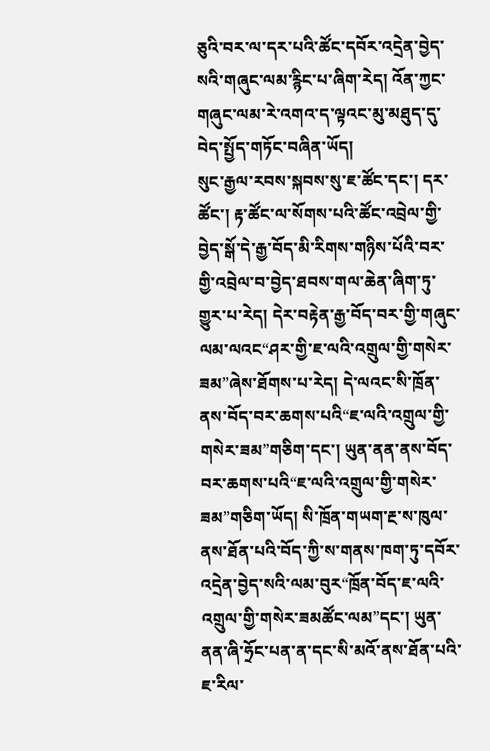ཅུའི་བར་ལ་དར་པའི་ཚོང་དབོར་འདྲེན་བྱེད་སའི་གཞུང་ལམ་རྙིང་པ་ཞིག་རེད། འོན་ཀྱང་གཞུང་ལམ་རེ་འགའ་ད་ལྟའང་མུ་མཐུད་དུ་བེད་སྤྱོད་གཏོང་བཞིན་ཡོད།
སུང་རྒྱལ་རབས་སྐབས་སུ་ཇ་ཚོང་དང་། དར་ཚོང་། རྟ་ཚོང་ལ་སོགས་པའི་ཚོང་འབྲེལ་གྱི་བྱེད་སྒོ་དེ་རྒྱ་བོད་མི་རིགས་གཉིས་པོའི་བར་གྱི་འབྲེལ་བ་བྱེད་ཐབས་གལ་ཆེན་ཞིག་ཏུ་གྱུར་པ་རེད། དེར་བརྟེན་རྒྱ་བོད་བར་གྱི་གཞུང་ལམ་ལའང“ཤར་གྱི་ཇ་ལའི་འགྲུལ་གྱི་གསེར་ཟམ”ཞེས་ཐོགས་པ་རེད། དེ་ལའང་སི་ཁྲོན་ནས་བོད་བར་ཆགས་པའི“ཇ་ལའི་འགྲུལ་གྱི་གསེར་ཟམ”གཅིག་དང་། ཡུན་ནན་ནས་བོད་བར་ཆགས་པའི“ཇ་ལའི་འགྲུལ་གྱི་གསེར་ཟམ”གཅིག་ཡོད། སི་ཁྲོན་གཡག་རྔ་ས་ཁུལ་ནས་ཐོན་པའི་བོད་ཀྱི་ས་གནས་ཁག་ཏུ་དབོར་འདྲེན་བྱེད་སའི་ལམ་བུར“ཁྲོན་བོད་ཇ་ལའི་འགྲུལ་གྱི་གསེར་ཟམཚོང་ལམ”དང་། ཡུན་ནན་ཞི་ཧྲོང་པན་ན་དང་སི་མའོ་ནས་ཐོན་པའི་ཇ་རིལ་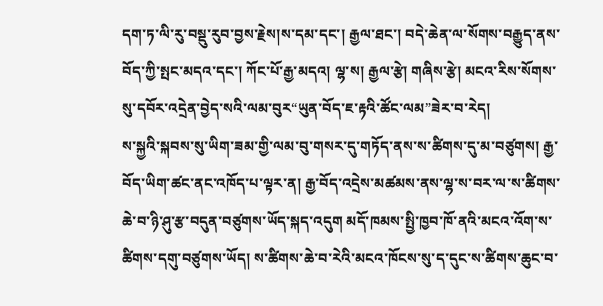དག་ཏ་ལི་རུ་བསྡུ་རུབ་བྱས་རྗེས།ས་དམ་དང་། རྒྱལ་ཐང་། བདེ་ཆེན་ལ་སོགས་བརྒྱུད་ནས་བོད་ཀྱི་སྤང་མདའ་དང་། ཀོང་པོ་རྒྱ་མདའ། ལྷ་ས། རྒྱལ་རྩེ། གཞིས་རྩེ། མངའ་རིས་སོགས་སུ་དབོར་འདྲེན་བྱེད་སའི་ལམ་བུར“ཡུན་བོད་ཇ་རྟའི་ཚོང་ལམ”ཟེར་བ་རེད།
ས་སྐྱའི་སྐབས་སུ་ཡིག་ཟམ་གྱི་ལམ་བུ་གསར་དུ་གཏོད་ནས་ས་ཚིགས་དུ་མ་བཙུགས། རྒྱ་བོད་ཡིག་ཚང་ནང་འཁོད་པ་ལྟར་ན། རྒྱ་བོད་འདྲེས་མཚམས་ནས་ལྷ་ས་བར་ལ་ས་ཚིགས་ཆེ་བ་ཉི་ཤུ་རྩ་བདུན་བཙུགས་ཡོད་སྐད་འདུག མདོ་ཁམས་སྤྱི་ཁྱབ་ཁོ་ནའི་མངའ་འོག་ས་ཚིགས་དགུ་བཙུགས་ཡོད། ས་ཚིགས་ཆེ་བ་རེའི་མངའ་ཁོངས་སུ་ད་དུང་ས་ཚིགས་ཆུང་བ་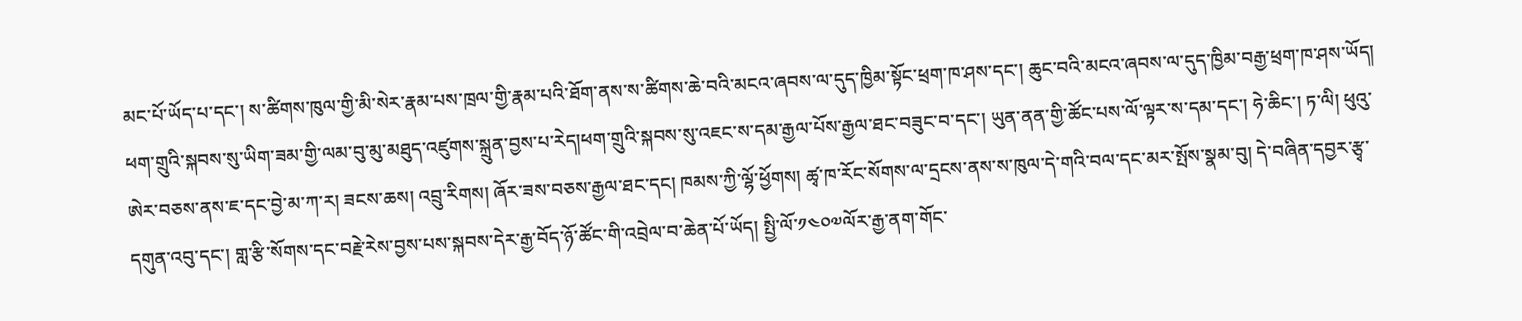མང་པོ་ཡོད་པ་དང་། ས་ཚིགས་ཁུལ་གྱི་མི་སེར་རྣམ་པས་ཁྲལ་གྱི་རྣམ་པའི་ཐོག་ནས་ས་ཚིགས་ཆེ་བའི་མངའ་ཞབས་ལ་དུད་ཁྱིམ་སྟོང་ཕྲག་ཁ་ཤས་དང་། ཆུང་བའི་མངའ་ཞབས་ལ་དུད་ཁྱིམ་བརྒྱ་ཕྲག་ཁ་ཤས་ཡོད།
ཕག་གྲུའི་སྐབས་སུ་ཡིག་ཟམ་གྱི་ལམ་བུ་མུ་མཐུད་འཛུགས་སྐྲུན་བྱས་པ་རེད།ཕག་གྲུའི་སྐབས་སུ་འཇང་ས་དམ་རྒྱལ་པོས་རྒྱལ་ཐང་བཟུང་བ་དང་། ཡུན་ནན་གྱི་ཚོང་པས་ལོ་ལྟར་ས་དམ་དང་། ཧེ་ཆིང་། ཏ་ལི། ཕུའུ་ཨེར་བཅས་ནས་ཇ་དང་བྱེ་མ་ཀ་ར། ཟངས་ཆས། འབྲུ་རིགས། ཞོར་ཟས་བཅས་རྒྱལ་ཐང་དང། ཁམས་ཀྱི་ལྷོ་ཕྱོགས། ཚྭ་ཁ་རོང་སོགས་ལ་དྲངས་ནས་ས་ཁུལ་དེ་གའི་བལ་དང་མར་སྤོས་སྣམ་བུ། དེ་བཞིན་དབྱར་རྩྭ་དགུན་འབུ་དང་། གླ་རྩི་སོགས་དང་བརྗེ་རེས་བྱས་པས་སྐབས་དེར་རྒྱ་བོད་ཉོ་ཚོང་གི་འབྲེལ་བ་ཆེན་པོ་ཡོད། སྤྱི་ལོ་༡༤༠༧ལོར་རྒྱ་ནག་གོང་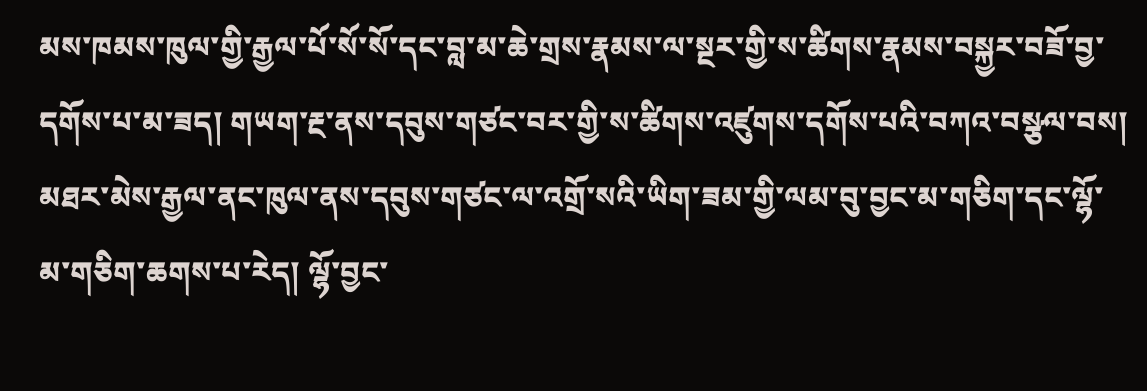མས་ཁམས་ཁུལ་གྱི་རྒྱལ་པོ་སོ་སོ་དང་བླ་མ་ཆེ་གྲས་རྣམས་ལ་སྔར་གྱི་ས་ཚིགས་རྣམས་བསྐྱར་བཟོ་བྱ་དགོས་པ་མ་ཟད། གཡག་རྔ་ནས་དབུས་གཙང་བར་གྱི་ས་ཚིགས་འཛུགས་དགོས་པའི་བཀའ་བསྩལ་བས། མཐར་མེས་རྒྱལ་ནང་ཁུལ་ནས་དབུས་གཙང་ལ་འགྲོ་སའི་ཡིག་ཟམ་གྱི་ལམ་བུ་བྱང་མ་གཅིག་དང་ལྷོ་མ་གཅིག་ཆགས་པ་རེད། ལྷོ་བྱང་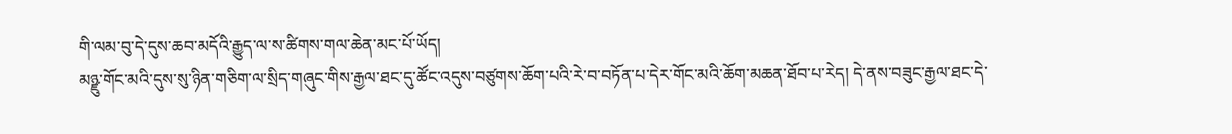གི་ལམ་བུ་དེ་དུས་ཆབ་མདོའི་རྒྱུད་ལ་ས་ཚིགས་གལ་ཆེན་མང་པོ་ཡོད།
མཉྫུ་གོང་མའི་དུས་སུ་ཉིན་གཅིག་ལ་སྲིད་གཞུང་གིས་རྒྱལ་ཐང་དུ་ཚོང་འདུས་བཙུགས་ཆོག་པའི་རེ་བ་བཏོན་པ་དེར་གོང་མའི་ཆོག་མཆན་ཐོབ་པ་རེད། དེ་ནས་བཟུང་རྒྱལ་ཐང་དེ་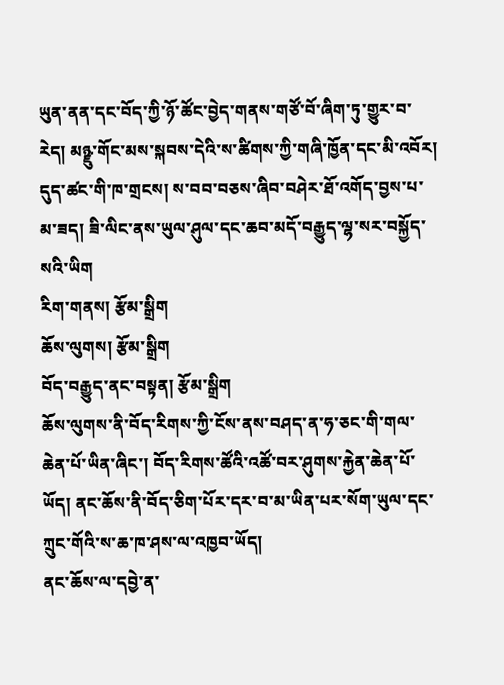ཡུན་ནན་དང་བོད་ཀྱི་ཉོ་ཚོང་བྱེད་གནས་གཙོ་བོ་ཞིག་ཏུ་གྱུར་བ་རེད། མཉྫུ་གོང་མས་སྐབས་དེའི་ས་ཚིགས་ཀྱི་གཞི་ཁྱོན་དང་མི་འབོར། དུད་ཚང་གི་ཁ་གྲངས། ས་བབ་བཅས་ཞིབ་བཤེར་ཐོ་འགོད་བྱས་པ་མ་ཟད། ཟི་ལིང་ནས་ཡུལ་ཤུལ་དང་ཆབ་མདོ་བརྒྱུད་ལྷ་སར་བསྐྱོད་སའི་ཡིག
རིག་གནས། རྩོམ་སྒྲིག
ཆོས་ལུགས། རྩོམ་སྒྲིག
བོད་བརྒྱུད་ནང་བསྟན། རྩོམ་སྒྲིག
ཆོས་ལུགས་ནི་བོད་རིགས་ཀྱི་ངོས་ནས་བཤད་ན་ཧ་ཅང་གི་གལ་ཆེན་པོ་ཡིན་ཞིང་། བོད་རིགས་ཚོའི་འཚོ་བར་ཤུགས་རྐྱེན་ཆེན་པོ་ཡོད། ནང་ཆོས་ནི་བོད་ཅིག་པོར་དར་བ་མ་ཡིན་པར་སོག་ཡུལ་དང་ཀྲུང་གོའི་ས་ཆ་ཁ་ཤས་ལ་འཁྱབ་ཡོད།
ནང་ཆོས་ལ་དབྱེ་ན་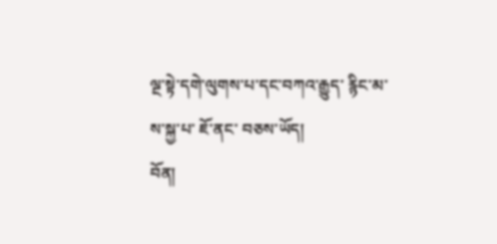ལྔ་སྟེ་དགེ་ལུགས་པ་དང་བཀའ་རྒྱུད་ རྙིང་མ་ ས་སྐྱ་པ་ ཇོ་ནང་ བཅས་ཡོད།
བོན།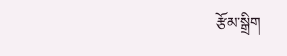རྩོམ་སྒྲིག